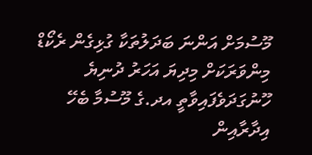މޫސުމަށް އަންނަ ބަދަލުތަކާ ގުޅިގެން ރެކޯޑް މިންވަރަކަށް މިދިޔަ އަހަރު ދުނިޔެ ހޫނުގަދަވެފައިވާތީ އދ.ގެ މޫސުމާ ބެހޭ އިދާރާއިން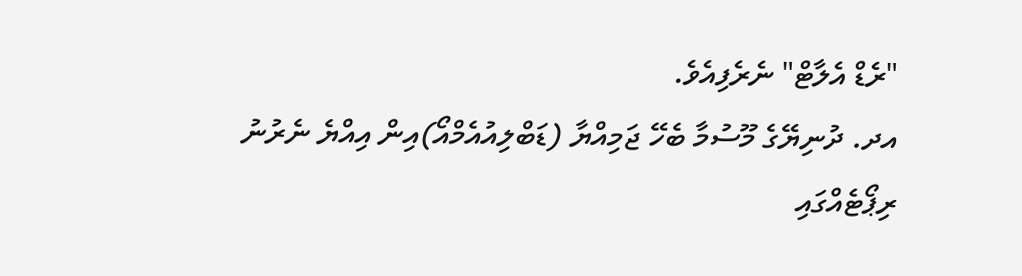"ރެޑް އެލާޓް" ނެރެފިއެވެ.
އދ. ދުނިޔޭގެ މޫސުމާ ބެހޭ ޖަމިއްޔާ (ޑަބްލިއުއެމްއޯ)އިން އިއްޔެ ނެރުނު ރިޕޯޓެއްގައި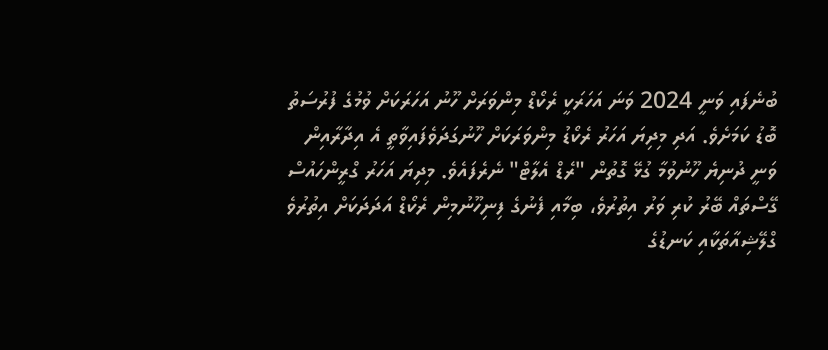ބުނެފައި ވަނީ 2024 ވަނަ އަހަރަކީ ރެކޯޑް މިންވަރަށް ހޫނު އަހަރަކަށް ވުމުގެ ފުރުސަތު ބޮޑު ކަމަށެވެ. އަދި މިދިޔަ އަހަރު ރެކޯޑު މިންވަރަކަށް ހޫނުގަދަވެފައިވާތީ އެ އިދާރާއިން ވަނީ ދުނިޔެ ހޫނުވުމާ ގުޅޭ ގޮތުން "ރެޑް އެލާޓް" ނެރެފައެވެ. މިދިޔަ އަހަރު ގްރީންހައުސް ގޭސްތައް ބޭރު ކުރި ވަރު އިތުރުވެ، ބިމާއި ފެނުގެ ފިނިހޫނުމިން ރެކޯޑް އަދަދަކަށް އިތުރުވެ ގްލޭޝިއާތަކާއި ކަނޑުގެ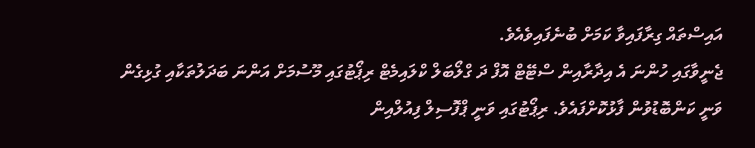އައިސްތައް ގިރާފައިވާ ކަމަށް ބުނެފައިވެއެވެ.
ޖެނީވާގައި ހުންނަ އެ އިދާރާއިން ސްޓޭޓް އޮފް ދަ ގްލޯބަލް ކްލައިމެޓް ރިޕޯޓުގައި މޫސުމަށް އަންނަ ބަދަލުތަކާއި ގުޅިގެން ވަނީ ކަންބޮޑުވުން ފާޅުކޮށްފައެވެ. ރިޕޯޓުގައި ވަނީ ޕްފޮސިލް ފިއުލްއިން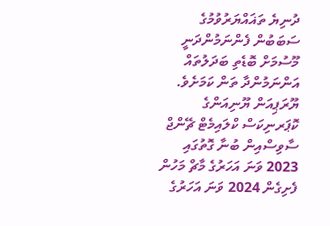ދުނިޔެ ތަޣައްޔަރުވުމުގެ ސަބަބުން ފެންނަމުންދަނީ މޫސުމަށް ބޮޑެތި ބަދަލުތައް އަންނަމުންދާ ތަން ކަމަށެވެ.
ޔޫރަޕިއަން ޔޫނިއަންގެ ކޮޕަރނިކަސް ކްލައިމެޓް ޗޭންޖް ސާވިސްއިން ބުނާ ގޮތުގައި 2023 ވަނަ އަހަރުގެ މާޗް މަހުން ފެށިގެން 2024 ވަނަ އަހަރުގެ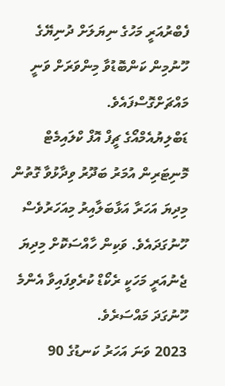ފެބްރުއަރީ މަހުގެ ނިޔަލަށް ދުނިޔޭގެ ހޫނުމިން ކަންބޮޑުވާ މިންވަރަށް ވަނީ މައްޗަށްގޮސްފައެވެ.
ޑަބްލިޔުއެމްއޯގެ ޗީފް އޮފް ކްލައިމެޓް މޮނިޓަރިން އުމަރު ބަދޫރު ވިދާޅުވާ ގޮތުން މިދިޔަ އަހަރާ އަޅާބަލާއިރު މިއަހަރުވެސް ހޫނުގަދައެވެ. ވަކިން ހާއްސަކޮށް މިދިޔަ ޖެނުއަރީ މަހަކީ ރެކޯޑް ކުރެވިފައިވާ އެންމެ ހޫނުގަދަ މައްސަރެވެ.
2023 ވަނަ އަހަރު ކަނޑުގެ 90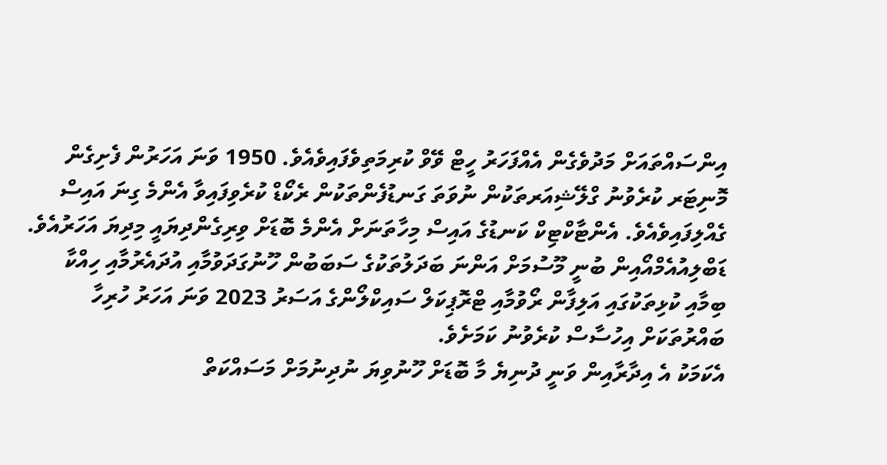އިންސައްތައަށް މަދުވެގެން އެއްފަހަރު ހީޓް ވޭވް ކުރިމަތިވެފައިވެއެވެ. 1950 ވަނަ އަހަރުން ފެށިގެން މޮނިޓަރ ކުރެވުނު ގްލޭޝިއަރތަކުން ނުވަތަ ގަނޑުފެންތަކުން ރެކޯޑް ކުރެވިފައިވާ އެންމެ ގިނަ އައިސް ގެއްލިފައިވެއެވެ. އެންޓާކްޓިކް ކަނޑުގެ އައިސް މިހާތަނަށް އެންމެ ބޮޑަށް ވިރިގެންދިޔައީ މިދިޔަ އަހަރުއެވެ.
ޑަބްލިއުއެމްއޯއިން ބުނީ މޫސުމަށް އަންނަ ބަދަލުތަކުގެ ސަބަބުން ހޫނުގަދަވުމާއި އުދައެރުމާއި ހިއްކާ ބިމާއި ކުޅިތަކުގައި އަލިފާން ރޯވުމާއި ޓްރޮޕިކަލް ސައިކްލޯންގެ އަސަރު 2023 ވަނަ އަހަރު ހުރިހާ ބައްރުތަކަށް އިހުސާސް ކުރެވުނު ކަމަށެވެ.
އެކަމަކު އެ އިދާރާއިން ވަނީ ދުނިޔެ މާ ބޮޑަށް ހޫނުވިޔަ ނުދިނުމަށް މަސައްކަތް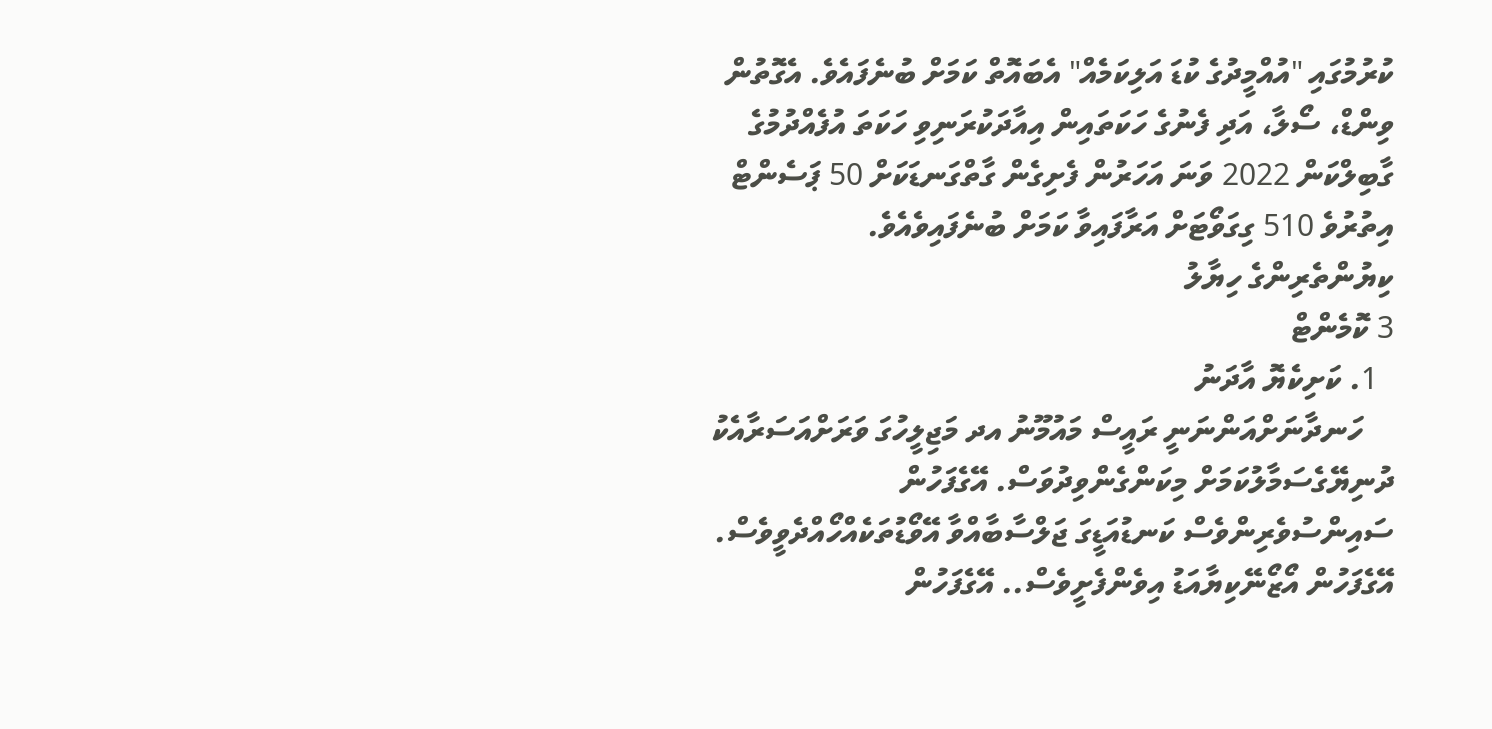ކުރުމުގައި "އުއްމީދުގެ ކުޑަ އަލިކަމެއް" އެބައޮތް ކަމަށް ބުނެފައެވެ. އެގޮތުން ވިންޑް، ސޯލާ، އަދި ފެނުގެ ހަކަތައިން އިއާދަކުރަނިވި ހަކަތަ އުފެއްދުމުގެ ގާބިލްކަން 2022 ވަނަ އަހަރުން ފެށިގެން ގާތްގަނޑަކަށް 50 ޕަސެންޓް އިތުރުވެ 510 ގިގަވޯޓަށް އަރާފައިވާ ކަމަށް ބުނެފައިވެއެވެ.
ކިޔުންތެރިންގެ ހިޔާލު
3 ކޮމެންޓް
  1. ކަށިކެޔޮ އާދަނު
    ހަނދާނަށްއަންނަނީ ރައީސް މައުމޫނު އދ މަޖިލީހުގަ ވަރަށްއަސަރާއެކު ދުނިޔޭގެސަމާލުކަމަށް މިކަންގެންވިދުވަސް. އޭގެފަހުން ސައިންސުވެރިންވެސް ކަނޑުއަޑީގަ ޖަލްސާބާއްވާ އޭވޯޑުތަކެއްހޯއްދެވީވެސް. އޭގެފަހުން އޯޒޯނޭކިޔާއަޑު އިވެންފެށީވެސް.. އޭގެފަހުން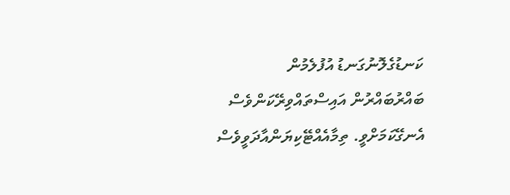ކަނޑުގެލޮނުގަނޑު އުފުލެމުން ބައްރުބައްރުން އައިސްތައްވިރޭކަންވެސް އެނގޭކަމަށްވީ. ތިމާއެއްޓޭކިޔަންއާދަވީވެސް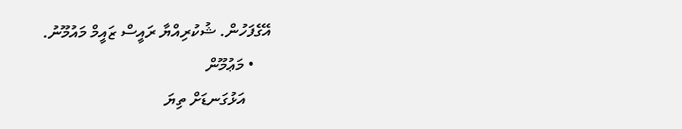އޭގެފަހުން. ޝުކުރިއްޔާ ރައީސް ޒައީމް މައުމޫނު.
    • މަޢުމޫން
      އަޅުގަނޑަށް ތިޔަ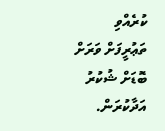ކުރެއްވި ތަޢުރީފަށް ވަރަށް ބޮޑަށް ޝުކުރު އަދާކުރަން.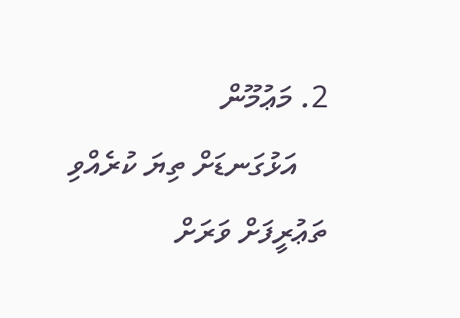2. މަޢުމޫން
    އަޅުގަނޑަށް ތިޔަ ކުރެއްވި ތަޢުރީފަށް ވަރަށް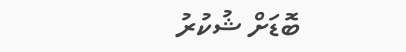ބޮޑަށް ޝުކުރު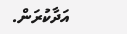އަދާކުރަން.